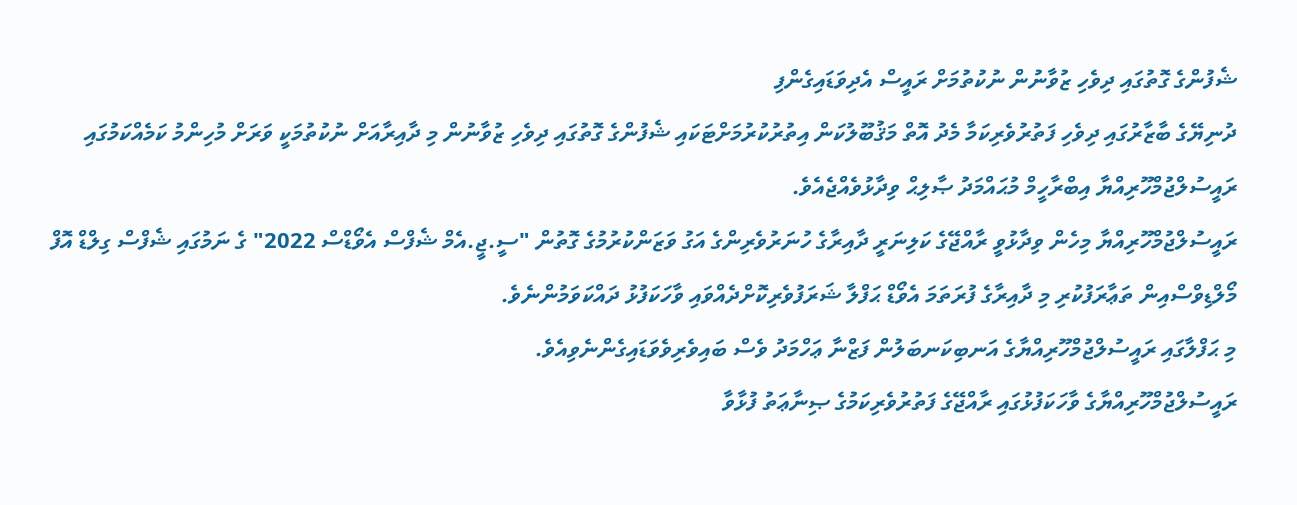ޝެފުންގެ ގޮތުގައި ދިވެހި ޒުވާނުން ނުކުތުމަށް ރައީސް އެދިވަޑައިގެންފި
ދުނިޔޭގެ ބާޒާރުގައި ދިވެހި ފަތުރުވެރިކަމާ މެދު އޮތް މަޤުބޫލުކަން އިތުރުކުރުމަށްޓަކައި ޝެފުންގެ ގޮތުގައި ދިވެހި ޒުވާނުން މި ދާއިރާއަށް ނުކުތުމަކީ ވަރަށް މުހިންމު ކަމެއްކަމުގައި ރައީސުލްޖުމްހޫރިއްޔާ އިބްރާހީމް މުޙައްމަދު ޞާލިޙް ވިދާޅުވެއްޖެއެވެ.
ރައީސުލްޖުމްހޫރިއްޔާ މިހެން ވިދާޅުވީ ރާއްޖޭގެ ކަލިނަރީ ދާއިރާގެ ހުނަރުވެރިންގެ އަގު ވަޒަންކުރުމުގެ ގޮތުން "ސީ.ޖީ.އެމް ޝެފްސް އެވޯޑްސް 2022" ގެ ނަމުގައި ޝެފްސް ގިލްޑް އޮފް މޯލްޑިވްސްއިން ތަޢާރަފުކުރި މި ދާއިރާގެ ފުރަތަމަ އެވޯޑް ޙަފްލާ ޝަރަފުވެރިކޮށްދެއްވައި ވާހަކަފުޅު ދައްކަވަމުންނެވެ.
މި ޙަފްލާގައި ރައީސުލްޖުމްހޫރިއްޔާގެ އަނބިކަނބަލުން ފަޒްނާ ޢަހްމަދު ވެސް ބައިވެރިވެވަޑައިގެންނެވިއެވެ.
ރައީސުލްޖުމްހޫރިއްޔާގެ ވާހަކަފުޅުގައި ރާއްޖޭގެ ފަތުރުވެރިކަމުގެ ޞިނާޢަތު ފުޅާވާ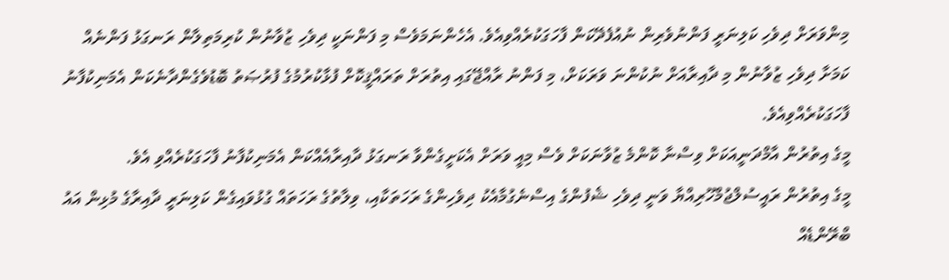މިންވަރަށް ދިވެހި ކަލިނަރީ ފަންނުވެރިން ނުއުފެދޭކަން ފާހަގަކުރެއްވިއެވެ. އެހެންނަމަވެސް މި ފަންނަކީ ދިވެހި ޒުވާނުން ކުރިމަތިލާން ރަނގަޅު ފަންނެއް ކަމަށާ ދިވެހި ޒުވާނުން މި ދާއިރާއަށް ނުކުންނަ ވަރަކަށް، މި ފަންނު ރާއްޖޭގައި އިތުރަށް ތަރައްޤީކޮށް ފުޅާކުރުމުގެ ފުރުޞަތު ބޮޑުވެގެންދާނެކަން އެމަނިކުފާނު ފާހަގަކުރެއްވިއެވެ.
މީގެ އިތުރުން އާމްދަނީއަކަށް ވިސްނާ ކޮންމެ ޒުވާނަކަށް ވެސް މިއީ ވަރަށް އެކަށީގެންވާ ރަނގަޅު ދާއިރާއެއްކަން އެމަނިކުފާނު ފާހަގަކުރެއްވި އެވެ.
މީގެ އިތުރުން ރައީސުލްޖުމްހޫރިއްޔާ ވަނީ ދިވެހި ޝެފުންގެ އިސްނެގުމާއެކު ދިވެހިންގެ ރަހަތަކާއި، ވިލާތުގެ ރަހަތައް ގުޅުވައިގެން ކަލިނަރީ ދާއިރާގެ މުޅިން އައު ބްރޭންޑެއް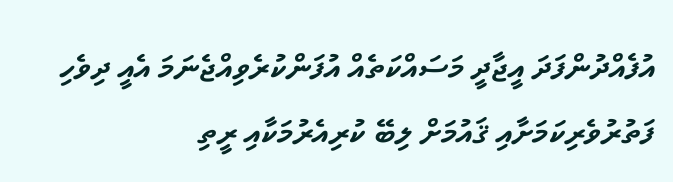އުފެއްދުންފަދަ އީޖާދީ މަސައްކަތެއް އުފަންކުރެވިއްޖެނަމަ އެއީ ދިވެހި ފަތުރުވެރިކަމަށާއި ޤައުމަށް ލިބޭ ކުރިއެރުމަކާއި ރީތި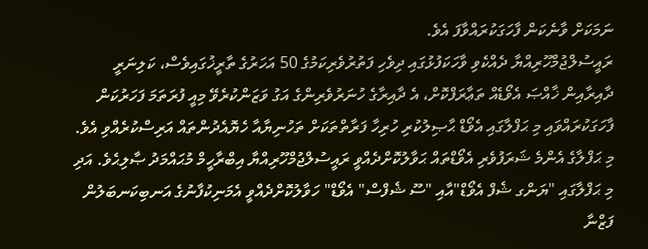ނަމަކަށް ވާނެކަން ފާހަގަކުރައްވާފަ އެވެ.
ރައީސުލްޖުމްހޫރިއްޔާ ދެއްކެވި ވާހަކަފުޅުގައި ދިވެހި ފަތުރުވެރިކަމުގެ 50 އަހަރުގެ ތާރީޚުގައިވެސް، ކަލިނަރީ ދާއިރާއިން ޚާއްޞަ އެވޯޑެއް ތަޢާރަފްކޮށް، އެ ދާއިރާގެ ހުނަރުވެރިންގެ އަގު ވަޒަންކުރެވޭ މިއީ ފުރަތަމަ ފަހަރުކަން ފާހަގަކުރައްވައި މި ޙަފްލާގައި އެވޯޑް ޙާޞިލުކުރި ހުރިހާ ފަރާތްތަކަށް ތަހުނިޔާއާ ހެޔޮއެދުންތައް އަރިސްކުރެއްވި އެވެ.
މި ޙަފްލާގެ އެންމެ ޝަރަފުވެރި އެވޯޑްތައް ޙަވާލުކޮށްދެއްވީ ރައީސުލްޖުމްހޫރިއްޔާ އިބްރާހީމް މުޙައްމަދު ޞާލިޙެވެ. އަދި މި ޙަފްލާގައި "ޔަންގ ޝެފް އެވޯޑް"އާއި "ސޫ ޝެފްސް" އެވޯޑް" ހަވާލުކޮށްދެއްވީ އެމަނިކުފާނުގެ އަނބިކަނބަލުން ފަޒްނާ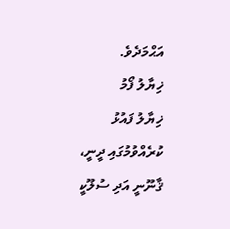އަޙްމަދެވެ.
ޚިޔާލު ފޯމު
ޚިޔާލު ފައުޅު ކުރެއްވުމުގައި ދީނީ، ޤާނޫނީ އަދި ސުލޫކީ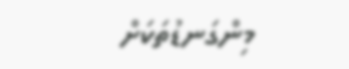މިންގަނޑުތަކަށް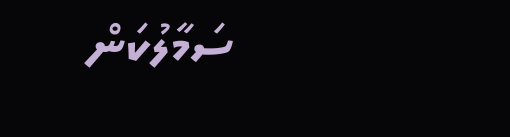ސަމާލުކަން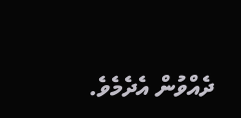ދެއްވުން އެދެމެވެ.